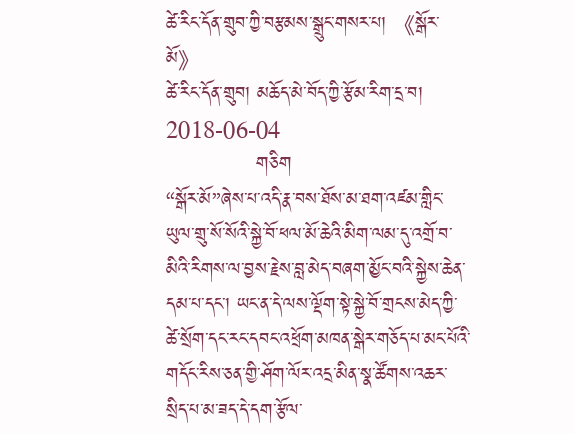ཚེ་རིང་དོན་གྲུབ་ཀྱི་བརྩམས་སྒྲུང་གསར་པ། 《སྒོར་མོ》
ཚེ་རིང་དོན་གྲུབ། མཆོད་མེ་བོད་ཀྱི་རྩོམ་རིག་དྲ་བ། 2018-06-04
              གཅིག
“སྒོར་མོ”ཞེས་པ་འདི་རྣ་བས་ཐོས་མ་ཐག་འཛམ་གླིང་ཡུལ་གྲུ་སོ་སོའི་སྐྱེ་བོ་ཕལ་མོ་ཆེའི་མིག་ལམ་དུ་འགྲོ་བ་མིའི་རིགས་ལ་བྱས་རྗེས་བླ་མེད་བཞག་མྱོང་བའི་སྐྱེས་ཆེན་དམ་པ་དང་། ཡང་ན་དེ་ལས་ལྡོག་སྟེ་སྐྱེ་བོ་གྲངས་མེད་ཀྱི་ཚེ་སྲོག་དང་རང་དབང་འཕྲོག་མཁན་སྒེར་གཅོད་པ་མང་པོའི་གདོང་རིས་ཅན་གྱི་ཤོག་ལོར་འདྲ་མིན་སྣ་ཚོགས་འཆར་སྲིད་པ་མ་ཟད་དེ་དག་རྩོལ་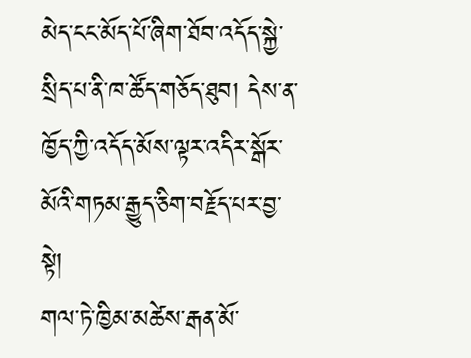མེད་ངང་མོད་པོ་ཞིག་ཐོབ་འདོད་སྐྱེ་སྲིད་པ་ནི་ཁ་ཚོད་གཅོད་ཐུབ། དེས་ན་ཁྱོད་ཀྱི་འདོད་མོས་ལྟར་འདིར་སྒོར་མོའི་གཏམ་རྒྱུད་ཅིག་བརྗོད་པར་བྱ་སྟེ།
གལ་ཏེ་ཁྱིམ་མཚེས་རྒན་མོ་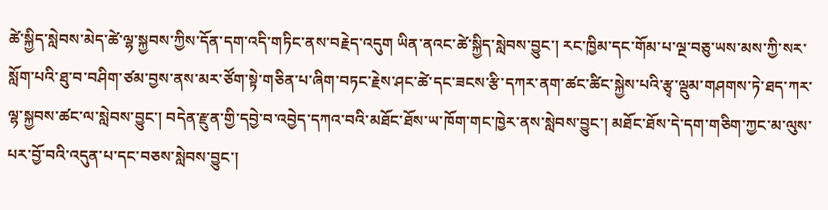ཚེ་སྐྱིད་སླེབས་མེད་ཚེ་ལྷ་སྐྱབས་ཀྱིས་དོན་དག་འདི་གཏིང་ནས་བརྗེད་འདུག ཡིན་ནའང་ཚེ་སྐྱིད་སླེབས་བྱུང་། རང་ཁྱིམ་དང་གོམ་པ་ལྔ་བཅུ་ཡས་མས་ཀྱི་སར་སློག་པའི་ཐུ་བ་བཤིག་ཙམ་བྱས་ནས་མར་ཙོག་སྟེ་གཅིན་པ་ཞིག་བཏང་རྗེས་ཤང་ཚེ་དང་ཟངས་རྩི་དཀར་ནག་ཚང་ཚིང་སྐྱེས་པའི་རྩྭ་ལྡུམ་གཤགས་ཏེ་ཐད་ཀར་ལྷ་སྐྱབས་ཚང་ལ་སླེབས་བྱུང་། བདེན་རྫུན་གྱི་དབྱེ་བ་འབྱེད་དཀའ་བའི་མཐོང་ཐོས་ཡ་ཁོག་གང་ཁྱེར་ནས་སླེབས་བྱུང་། མཐོང་ཐོས་དེ་དག་གཅིག་ཀྱང་མ་ལུས་པར་བྱོ་བའི་འདུན་པ་དང་བཅས་སླེབས་བྱུང་།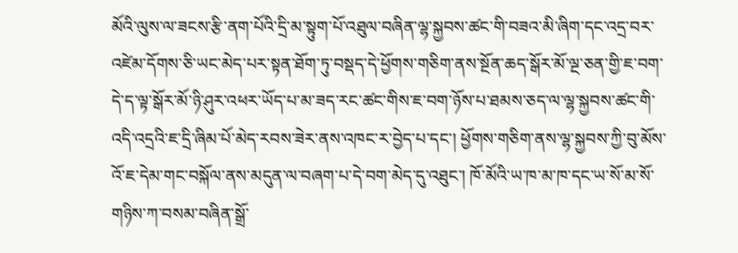མོའི་ལུས་ལ་ཟངས་རྩི་ནག་པོའི་དྲི་མ་སྟུག་པོ་འཐུལ་བཞིན་ལྷ་སྐྱབས་ཚང་གི་བཟའ་མི་ཞིག་དང་འདྲ་བར་འཛེམ་དོགས་ཅི་ཡང་མེད་པར་སྟན་ཐོག་ཏུ་བསྡད་དེ་ཕྱོགས་གཅིག་ནས་སྔོན་ཆད་སྒོར་མོ་ལྔ་ཅན་གྱི་ཇ་བག་དེ་ད་ལྟ་སྒོར་མོ་ཉི་ཤུར་འཕར་ཡོད་པ་མ་ཟད་རང་ཚང་གིས་ཇ་བག་ཉོས་པ་ཐམས་ཅད་ལ་ལྷ་སྐྱབས་ཚང་གི་འདི་འདྲའི་ཇ་དྲི་ཞིམ་པོ་མེད་རབས་ཟེར་ནས་འཁང་ར་བྱེད་པ་དང་། ཕྱོགས་གཅིག་ནས་ལྷ་སྐྱབས་ཀྱི་བུ་མོས་འོ་ཇ་དེམ་གང་བསྐོལ་ནས་མདུན་ལ་བཞག་པ་དེ་བག་མེད་དུ་འཐུང་། ཁོ་མོའི་ཡ་ཁ་མ་ཁ་དང་ཡ་སོ་མ་སོ་གཉིས་ཀ་བསམ་བཞིན་སྒྲོ་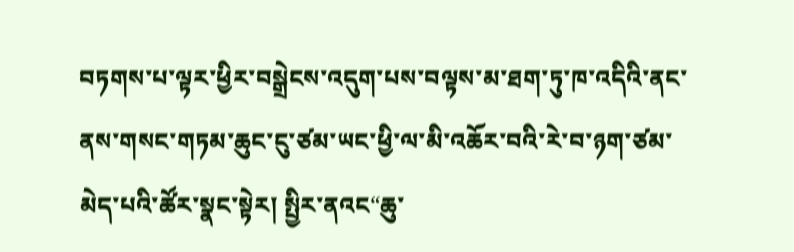བཏགས་པ་ལྟར་ཕྱིར་བསྒྲེངས་འདུག་པས་བལྟས་མ་ཐག་ཏུ་ཁ་འདིའི་ནང་ནས་གསང་གཏམ་ཆུང་ངུ་ཙམ་ཡང་ཕྱི་ལ་མི་འཆོར་བའི་རེ་བ་ཉག་ཙམ་མེད་པའི་ཚོར་སྣང་སྟེར། སྤྱིར་ནའང“ཆུ་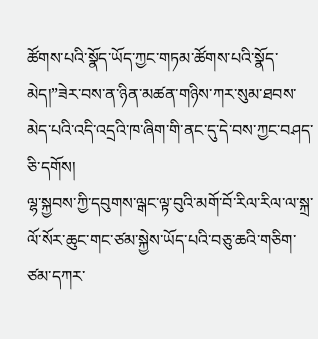ཚོགས་པའི་སྣོད་ཡོད་ཀྱང་གཏམ་ཚོགས་པའི་སྣོད་མེད།”ཟེར་བས་ན་ཉིན་མཚན་གཉིས་ཀར་སུམ་ཐབས་མེད་པའི་འདི་འདྲའི་ཁ་ཞིག་གི་ནང་དུ་དེ་བས་ཀྱང་བཤད་ཅི་དགོས།
ལྷ་སྐྱབས་ཀྱི་དབུགས་ལྒང་ལྟ་བུའི་མགོ་བོ་རིལ་རིལ་ལ་སྐྲ་ལོ་སོར་ཆུང་གང་ཙམ་སྐྱེས་ཡོད་པའི་བཅུ་ཆའི་གཅིག་ཙམ་དཀར་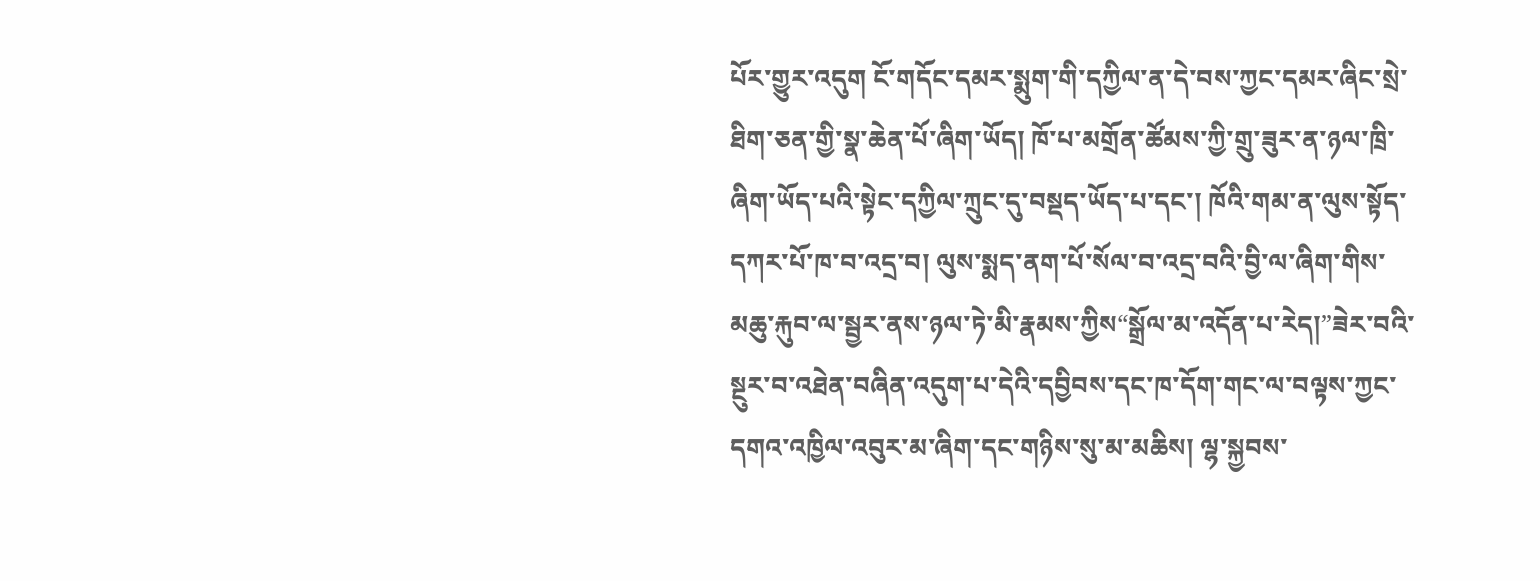པོར་གྱུར་འདུག ངོ་གདོང་དམར་སྨུག་གི་དཀྱིལ་ན་དེ་བས་ཀྱང་དམར་ཞིང་སྲེ་ཐིག་ཅན་གྱི་སྣ་ཆེན་པོ་ཞིག་ཡོད། ཁོ་པ་མགྲོན་ཚོམས་ཀྱི་གྲུ་ཟུར་ན་ཉལ་ཁྲི་ཞིག་ཡོད་པའི་སྟེང་དཀྱིལ་ཀྲུང་དུ་བསྡད་ཡོད་པ་དང་། ཁོའི་གམ་ན་ལུས་སྟོད་དཀར་པོ་ཁ་བ་འདྲ་བ། ལུས་སྨད་ནག་པོ་སོལ་བ་འདྲ་བའི་བྱི་ལ་ཞིག་གིས་མཆུ་རྐུབ་ལ་སྦྱར་ནས་ཉལ་ཏེ་མི་རྣམས་ཀྱིས“སྒྲོལ་མ་འདོན་པ་རེད།”ཟེར་བའི་སྔུར་བ་འཐེན་བཞིན་འདུག་པ་དེའི་དབྱིབས་དང་ཁ་དོག་གང་ལ་བལྟས་ཀྱང་དགའ་འཁྱིལ་འབུར་མ་ཞིག་དང་གཉིས་སུ་མ་མཆིས། ལྷ་སྐྱབས་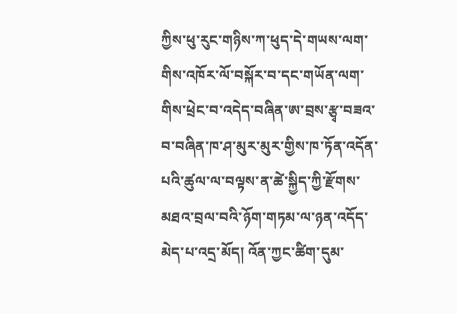ཀྱིས་ཕུ་རུང་གཉིས་ཀ་ཕུད་དེ་གཡས་ལག་གིས་འཁོར་ལོ་བསྐོར་བ་དང་གཡོན་ལག་གིས་ཕྲེང་བ་འདེད་བཞིན་ཨ་བྲས་རྩྭ་བཟའ་བ་བཞིན་ཁ་ཤ་མུར་མུར་གྱིས་ཁ་ཏོན་འདོན་པའི་ཚུལ་ལ་བལྟས་ན་ཚེ་སྐྱིད་ཀྱི་རྫོགས་མཐའ་བྲལ་བའི་ཉོག་གཏམ་ལ་ཉན་འདོད་མེད་པ་འདྲ་མོད། འོན་ཀྱང་ཚིག་དུམ་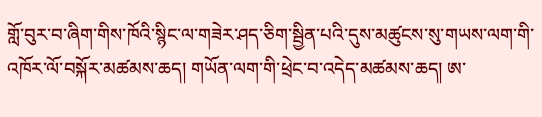གློ་བུར་བ་ཞིག་གིས་ཁོའི་སྙིང་ལ་གཟེར་ཤད་ཅིག་སྦྱིན་པའི་དུས་མཚུངས་སུ་གཡས་ལག་གི་འཁོར་ལོ་བསྐོར་མཚམས་ཆད། གཡོན་ལག་གི་ཕྲེང་བ་འདེད་མཚམས་ཆད། ཨ་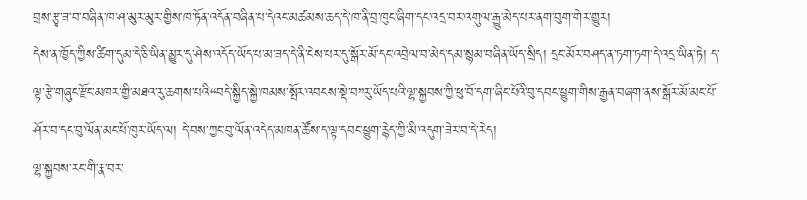བྲས་རྩྭ་ཟ་བ་བཞིན་ཁ་ཤ་མུར་མུར་གྱིས་ཁ་ཏོན་འདོན་བཞིན་པ་དེའང་མཚམས་ཆད་དེ་ཁ་ནི་བྲ་ཁུང་ཞིག་དང་འདྲ་བར་འགུལ་རྒྱུ་མེད་པར་ནག་བུག་གེར་གྱུར།
དེས་ན་ཁྱོད་ཀྱིས་ཚིག་དུམ་དེ་ཅི་ཡིན་མྱུར་དུ་ཤེས་འདོད་ཡོད་པ་མ་ཟད་དེ་ནི་ངེས་པར་དུ་སྒོར་མོ་དང་འབྲེལ་བ་མེད་དམ་སྙམ་བཞིན་ཡོད་སྲིད། དྲང་མོར་བཤད་ན་ཏག་ཏག་དེ་འདྲ་ཡིན་ཏེ། ད་ལྟ་རྩེ་གཞུང་རྫོང་མཁར་གྱི་མཐའ་རུ་ཆགས་པའི“བདེ་སྐྱིད་སྐྱེ་ཁམས་སྤོར་འབངས་སྡེ་བ”རུ་ཡོད་པའི་ལྷ་སྐྱབས་ཀྱི་ཕུ་བོ་དག་ཞིང་པོའི་བུ་དབང་ཕྱུག་གིས་རྒྱན་བཞག་ནས་སྒོར་མོ་མང་པོ་ཤོར་བ་དང་བུ་ལོན་མང་པོ་ཁུར་ཡོད་ལ། དེ་བས་ཀྱང་བུ་ལོན་འདེད་མཁན་ཚོས་ད་ལྟ་དབང་ཕྱུག་རྙེད་ཀྱི་མི་འདུག་ཟེར་བ་དེ་རེད།
ལྷ་སྐྱབས་རང་གི་རྣ་བར་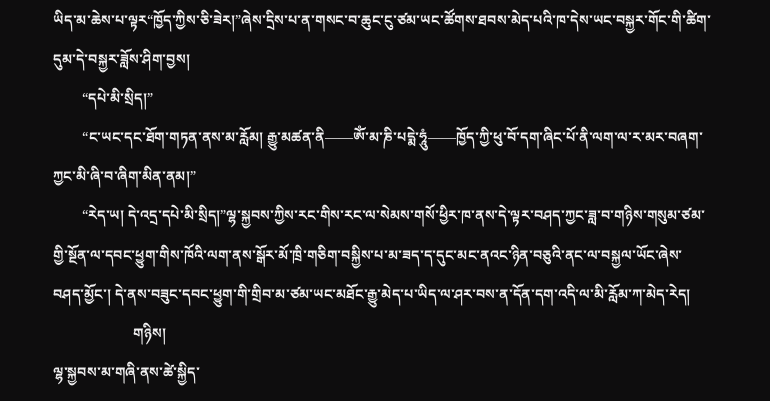ཡིད་མ་ཆེས་པ་ལྟར“ཁྱོད་ཀྱིས་ཅི་ཟེར།”ཞེས་དྲིས་པ་ན་གསང་བ་ཆུང་ངུ་ཙམ་ཡང་ཚོགས་ཐབས་མེད་པའི་ཁ་དེས་ཡང་བསྐྱར་གོང་གི་ཚིག་དུམ་དེ་བསྐྱར་ཟློས་ཤིག་བྱས།
        “དཔེ་མི་སྲིད།”
        “ང་ཡང་དང་ཐོག་གཏན་ནས་མ་རློམ། རྒྱུ་མཚན་ནི——ཨོཾ་མ་ཎི་པདྨེ་ཧཱུཾ——ཁྱོད་ཀྱི་ཕུ་བོ་དག་ཞིང་པོ་ནི་ལག་ལ་ར་མར་བཞག་ཀྱང་མི་ཞི་བ་ཞིག་མིན་ནམ།”
        “རེད་ཡ། དེ་འདྲ་དཔེ་མི་སྲིད།”ལྷ་སྐྱབས་ཀྱིས་རང་གིས་རང་ལ་སེམས་གསོ་ཕྱིར་ཁ་ནས་དེ་ལྟར་བཤད་ཀྱང་ཟླ་བ་གཉིས་གསུམ་ཙམ་གྱི་སྔོན་ལ་དབང་ཕྱུག་གིས་ཁོའི་ལག་ནས་སྒོར་མོ་ཁྲི་གཅིག་བསྐྱིས་པ་མ་ཟད་ད་དུང་མང་ནའང་ཉིན་བཅུའི་ནང་ལ་བསྐྱལ་ཡོང་ཞེས་བཤད་མྱོང་། དེ་ནས་བཟུང་དབང་ཕྱུག་གི་གྲིབ་མ་ཙམ་ཡང་མཐོང་རྒྱུ་མེད་པ་ཡིད་ལ་ཤར་བས་ན་དོན་དག་འདི་ལ་མི་རློམ་ཀ་མེད་རེད།
                      གཉིས།
ལྷ་སྐྱབས་མ་གཞི་ནས་ཚེ་སྐྱིད་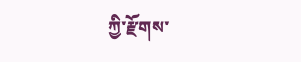ཀྱི་རྫོགས་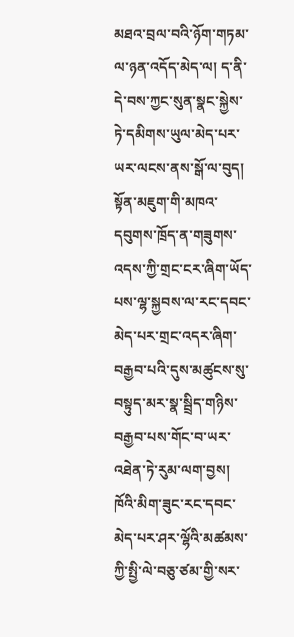མཐའ་བྲལ་བའི་ཉོག་གཏམ་ལ་ཉན་འདོད་མེད་ལ། ད་ནི་དེ་བས་ཀྱང་སུན་སྣང་སྐྱེས་ཏེ་དམིགས་ཡུལ་མེད་པར་ཡར་ལངས་ནས་སྒོ་ལ་བུད།
སྟོན་མཇུག་གི་མཁའ་དབུགས་ཁྲོད་ན་གཟུགས་འདས་ཀྱི་གྲང་ངར་ཞིག་ཡོད་པས་ལྷ་སྐྱབས་ལ་རང་དབང་མེད་པར་གྲང་འདར་ཞིག་བརྒྱབ་པའི་དུས་མཚུངས་སུ་བསྟུད་མར་སྣ་སྦྲིད་གཉིས་བརྒྱབ་པས་གོང་བ་ཡར་འཐེན་ཏེ་རུམ་ལག་བྱས། ཁོའི་མིག་ཟུང་རང་དབང་མེད་པར་ཤར་ལྷོའི་མཚམས་ཀྱི་སྤྱི་ལེ་བཅུ་ཙམ་གྱི་སར་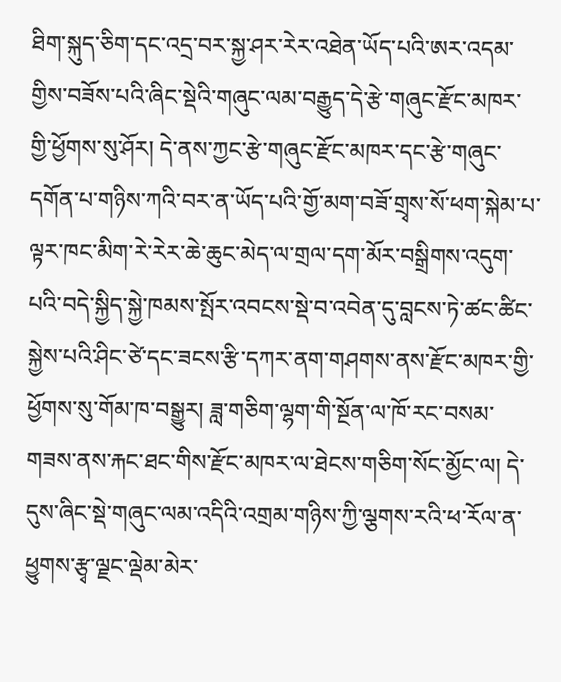ཐིག་སྐུད་ཅིག་དང་འདྲ་བར་སྐྱ་ཤར་རེར་འཐེན་ཡོད་པའི་ཨར་འདམ་གྱིས་བཟོས་པའི་ཞིང་སྡེའི་གཞུང་ལམ་བརྒྱུད་དེ་རྩེ་གཞུང་རྫོང་མཁར་གྱི་ཕྱོགས་སུ་ཤོར། དེ་ནས་ཀྱང་རྩེ་གཞུང་རྫོང་མཁར་དང་རྩེ་གཞུང་དགོན་པ་གཉིས་ཀའི་བར་ན་ཡོད་པའི་གྱོ་མག་བཟོ་གྲྭས་སོ་ཕག་སྐེམ་པ་ལྟར་ཁང་མིག་རེ་རེར་ཆེ་ཆུང་མེད་ལ་གྲལ་དག་མོར་བསྒྲིགས་འདུག་པའི་བདེ་སྐྱིད་སྐྱེ་ཁམས་སྤོར་འབངས་སྡེ་བ་འབེན་དུ་བླངས་ཏེ་ཚང་ཚིང་སྐྱེས་པའི་ཤིང་ཙེ་དང་ཟངས་རྩི་དཀར་ནག་གཤགས་ནས་རྫོང་མཁར་གྱི་ཕྱོགས་སུ་གོམ་ཁ་བསྒྱུར། ཟླ་གཅིག་ལྷག་གི་སྔོན་ལ་ཁོ་རང་བསམ་གཟས་ནས་རྐང་ཐང་གིས་རྫོང་མཁར་ལ་ཐེངས་གཅིག་སོང་མྱོང་ལ། དེ་དུས་ཞིང་སྡེ་གཞུང་ལམ་འདིའི་འགྲམ་གཉིས་ཀྱི་ལྕགས་རའི་ཕ་རོལ་ན་ཕྱུགས་རྩྭ་ལྗང་ལྡེམ་མེར་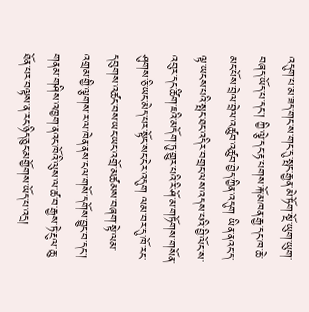འདུག་པ་མ་ཟད་གང་ས་གང་དུ་སྤང་རྒྱན་མེ་ཏོག་སྔོ་ཡུག་ཡུག་བཞད་ཡོད་པ་དང་། ཀྱི་ལྕེ་དང་རྟ་པགས་རྐོ་མཁན་རྒྱ་དང་ཁ་ཆེ་མང་པོས་བྲེལ་བྲེལ་འཚུབ་འཚུབ་བྱེད་ཀྱིན་འདུག ཡིན་ནའང་ད་ལྟ་ཡངས་པའི་སྤང་ཐང་འདིར་བགྲང་ལས་འདས་པའི་བྱི་ལོང་ས་འབུར་དང་ཚིག་ཇའི་མདོག་ཏུ་གྱུར་པའི་རི་ཤོ་མ་གཏོགས་གསོན་ཤུགས་ཅི་ཡང་མེད་པར་སྟོང་སང་ངེར་འདུག ལམ་བར་དུ་ཁོ་རང་དབུགས་འཚང་བས་ཡང་ཡང་འགྲོ་མཚམས་བཞག་སྟེ་ལམ་འགྲམ་གྱི་ལྕགས་ར་ལ་ཁེན་ནས་ངལ་གསོ་དགོས་བྱུང་བ་དང་། གནམ་གཤིས་འཁྱག་ནའང་ཁོའི་ལུས་ལ་ཚ་བ་རྒྱས་ཏེ་རྔུལ་ཆུ་ཐོན་པར་བལྟས་ན་རང་ཉིད་ཅུང་མགྱོགས་ཡོད་པ་འདྲ།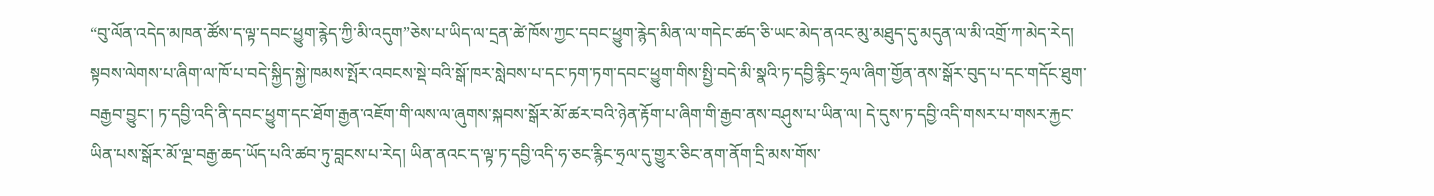“བུ་ལོན་འདེད་མཁན་ཚོས་ད་ལྟ་དབང་ཕྱུག་རྙེད་ཀྱི་མི་འདུག”ཅེས་པ་ཡིད་ལ་དྲན་ཚེ་ཁོས་ཀྱང་དབང་ཕྱུག་རྙེད་མིན་ལ་གདེང་ཚད་ཅི་ཡང་མེད་ནའང་མུ་མཐུད་དུ་མདུན་ལ་མི་འགྲོ་ཀ་མེད་རེད། སྟབས་ལེགས་པ་ཞིག་ལ་ཁོ་པ་བདེ་སྐྱིད་སྐྱེ་ཁམས་སྤོར་འབངས་སྡེ་བའི་སྒོ་ཁར་སླེབས་པ་དང་ཏག་ཏག་དབང་ཕྱུག་གིས་སྤྱི་བདེ་མི་སྣའི་ཏ་དབྱི་རྙིང་ཧྲལ་ཞིག་གྱོན་ནས་སྒོར་བུད་པ་དང་གདོང་ཐུག་བརྒྱབ་བྱུང་། ཏ་དབྱི་འདི་ནི་དབང་ཕྱུག་དང་ཐོག་རྒྱན་འཇོག་གི་ལས་ལ་ཞུགས་སྐབས་སྒོར་མོ་ཚར་བའི་ཉེན་རྟོག་པ་ཞིག་གི་རྒྱབ་ནས་བཤུས་པ་ཡིན་ལ། དེ་དུས་ཏ་དབྱི་འདི་གསར་པ་གསར་རྐྱང་ཡིན་པས་སྒོར་མོ་ལྔ་བརྒྱ་ཆད་ཡོད་པའི་ཚབ་ཏུ་བླངས་པ་རེད། ཡིན་ནའང་ད་ལྟ་ཏ་དབྱི་འདི་ཧ་ཅང་རྙིང་ཧྲལ་དུ་གྱུར་ཅིང་ནག་ནོག་དྲི་མས་གོས་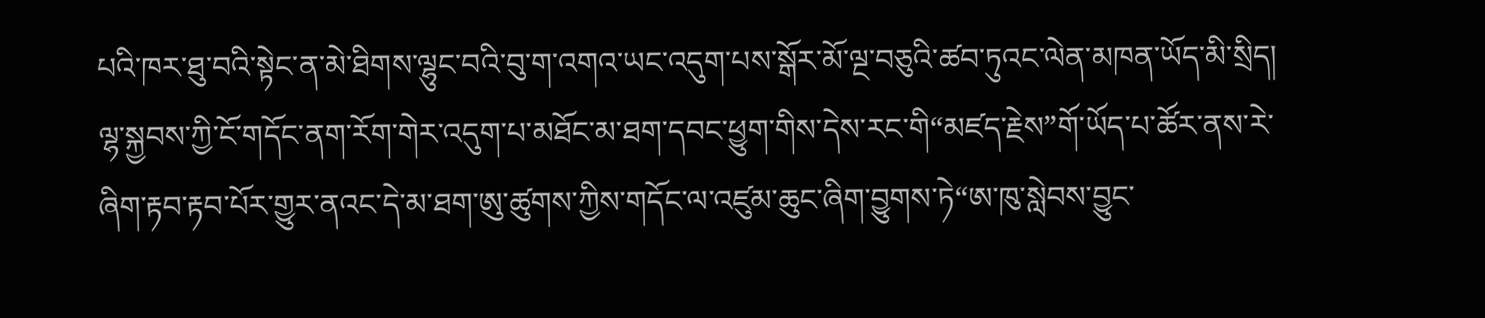པའི་ཁར་ཐུ་བའི་སྟེང་ན་མེ་ཐིགས་ལྷུང་བའི་བུ་ག་འགའ་ཡང་འདུག་པས་སྒོར་མོ་ལྔ་བཅུའི་ཚབ་ཏུའང་ལེན་མཁན་ཡོད་མི་སྲིད།
ལྷ་སྐྱབས་ཀྱི་ངོ་གདོང་ནག་རོག་གེར་འདུག་པ་མཐོང་མ་ཐག་དབང་ཕྱུག་གིས་དེས་རང་གི“མཛད་རྗེས”གོ་ཡོད་པ་ཚོར་ནས་རེ་ཞིག་རྟབ་རྟབ་པོར་གྱུར་ནའང་དེ་མ་ཐག་ཨུ་ཚུགས་ཀྱིས་གདོང་ལ་འཛུམ་ཆུང་ཞིག་བྱུགས་ཏེ“ཨ་ཁུ་སླེབས་བྱུང་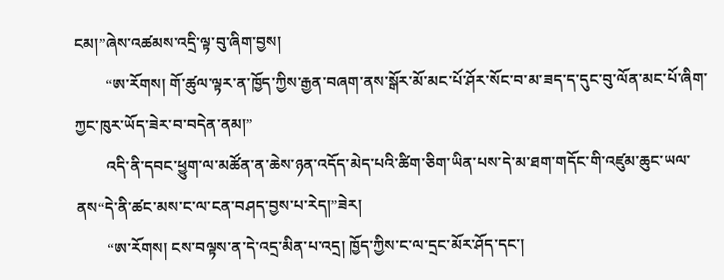ངམ།”ཞེས་འཚམས་འདྲི་ལྟ་བུ་ཞིག་བྱས།
        “ཨ་རོགས། གོ་ཚུལ་ལྟར་ན་ཁྱོད་ཀྱིས་རྒྱན་བཞག་ནས་སྒོར་མོ་མང་པོ་ཤོར་སོང་བ་མ་ཟད་ད་དུང་བུ་ལོན་མང་པོ་ཞིག་ཀྱང་ཁུར་ཡོད་ཟེར་བ་བདེན་ནམ།”
        འདི་ནི་དབང་ཕྱུག་ལ་མཚོན་ན་ཆེས་ཉན་འདོད་མེད་པའི་ཚིག་ཅིག་ཡིན་པས་དེ་མ་ཐག་གདོང་གི་འཛུམ་ཆུང་ཡལ་ནས“དེ་ནི་ཚང་མས་ང་ལ་ངན་བཤད་བྱས་པ་རེད།”ཟེར།
        “ཨ་རོགས། ངས་བལྟས་ན་དེ་འདྲ་མིན་པ་འདྲ། ཁྱོད་ཀྱིས་ང་ལ་དྲང་མོར་ཤོད་དང་།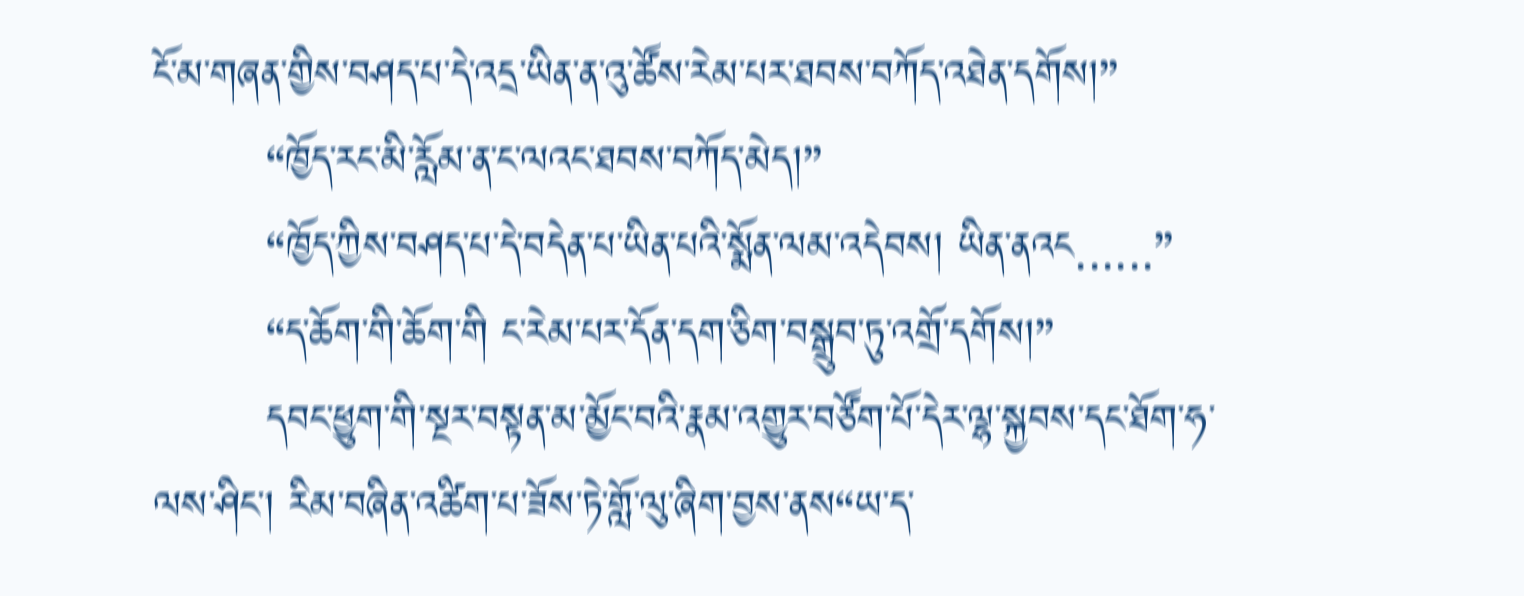ངོ་མ་གཞན་གྱིས་བཤད་པ་དེ་འདྲ་ཡིན་ན་འུ་ཚོས་རེམ་པར་ཐབས་བཀོད་འཐེན་དགོས།”
        “ཁྱོད་རང་མི་རློམ་ན་ང་ལའང་ཐབས་བཀོད་མེད།”
        “ཁྱོད་ཀྱིས་བཤད་པ་དེ་བདེན་པ་ཡིན་པའི་སྨོན་ལམ་འདེབས། ཡིན་ནའང......”
        “ད་ཆོག་གི་ཆོག་གི ང་རེམ་པར་དོན་དག་ཅིག་བསྒྲུབ་ཏུ་འགྲོ་དགོས།”
        དབང་ཕྱུག་གི་སྔར་བསྟན་མ་མྱོང་བའི་རྣམ་འགྱུར་བཙོག་པོ་དེར་ལྷ་སྐྱབས་དང་ཐོག་ཧ་ལས་ཤིང་། རིམ་བཞིན་འཚིག་པ་ཟོས་ཏེ་གློ་ལུ་ཞིག་བྱས་ནས“ཡ་ད་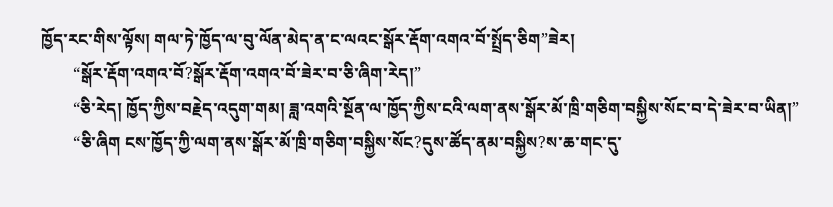ཁྱོད་རང་གིས་ལྟོས། གལ་ཏེ་ཁྱོད་ལ་བུ་ལོན་མེད་ན་ང་ལའང་སྒོར་རྡོག་འགའ་བོ་སྤྲོད་ཅིག”ཟེར།
        “སྒོར་རྡོག་འགའ་བོ?སྒོར་རྡོག་འགའ་བོ་ཟེར་བ་ཅི་ཞིག་རེད།”
        “ཅི་རེད། ཁྱོད་ཀྱིས་བརྗེད་འདུག་གམ། ཟླ་འགའི་སྔོན་ལ་ཁྱོད་ཀྱིས་ངའི་ལག་ནས་སྒོར་མོ་ཁྲི་གཅིག་བསྐྱིས་སོང་བ་དེ་ཟེར་བ་ཡིན།”
        “ཅི་ཞིག ངས་ཁྱོད་ཀྱི་ལག་ནས་སྒོར་མོ་ཁྲི་གཅིག་བསྐྱིས་སོང?དུས་ཚོད་ནམ་བསྐྱིས?ས་ཆ་གང་དུ་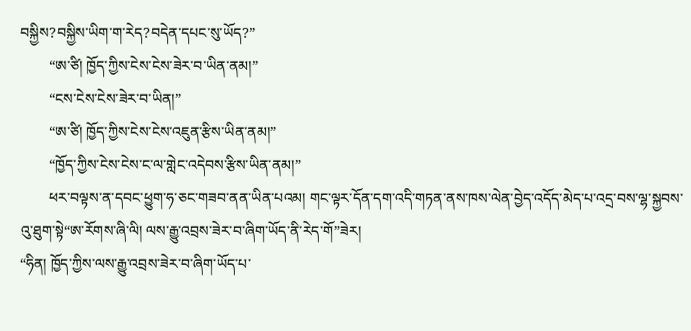བསྐྱིས?བསྐྱིས་ཡིག་ག་རེད?བདེན་དཔང་སུ་ཡོད?”
        “ཨ་ཙི། ཁྱོད་ཀྱིས་ངེས་ངེས་ཟེར་བ་ཡིན་ནམ།”
        “ངས་ངེས་ངེས་ཟེར་བ་ཡིན།”
        “ཨ་ཙི། ཁྱོད་ཀྱིས་ངེས་ངེས་འཇུན་རྩིས་ཡིན་ནམ།”
        “ཁྱོད་ཀྱིས་ངེས་ངེས་ང་ལ་གླེང་འདེབས་རྩིས་ཡིན་ནམ།”
        ཕར་བལྟས་ན་དབང་ཕྱུག་ཧ་ཅང་གཟབ་ནན་ཡིན་པའམ། གང་ལྟར་དོན་དག་འདི་གཏན་ནས་ཁས་ལེན་བྱེད་འདོད་མེད་པ་འདྲ་བས་ལྷ་སྐྱབས་འུ་ཐུག་སྟེ“ཨ་རོགས་ཞི་ལི། ལས་རྒྱུ་འབྲས་ཟེར་བ་ཞིག་ཡོད་ནི་རེད་གོ”ཟེར།
“ཧིན། ཁྱོད་ཀྱིས་ལས་རྒྱུ་འབྲས་ཟེར་བ་ཞིག་ཡོད་པ་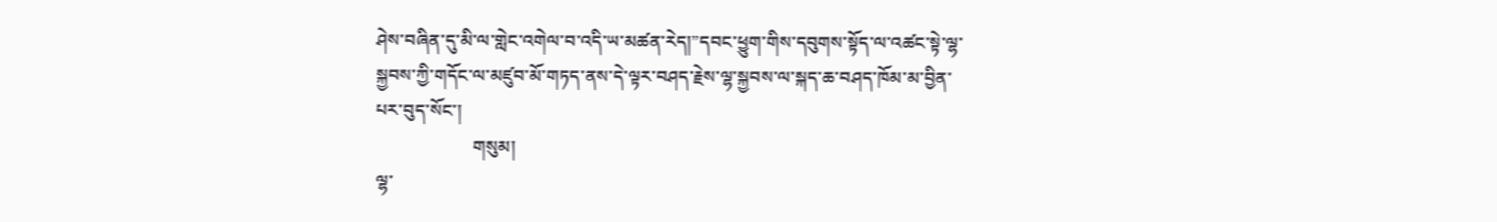ཤེས་བཞིན་དུ་མི་ལ་གླེང་འགེལ་བ་འདི་ཡ་མཚན་རེད།”དབང་ཕྱུག་གིས་དབུགས་སྟོད་ལ་འཚང་སྟེ་ལྷ་སྐྱབས་ཀྱི་གདོང་ལ་མཛུབ་མོ་གཏད་ནས་དེ་ལྟར་བཤད་རྗེས་ལྷ་སྐྱབས་ལ་སྐད་ཆ་བཤད་ཁོམ་མ་བྱིན་པར་བུད་སོང་།
                      གསུམ།
ལྷ་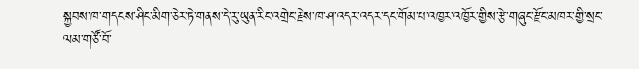སྐྱབས་ཁ་གདངས་ཤིང་མིག་ཅེར་ཏེ་གནས་དེ་རུ་ཡུན་རིང་འགྲེང་རྗེས་ཁ་ཤ་འདར་འདར་དང་གོམ་པ་འཁྱར་འཁྱོར་གྱིས་རྩེ་གཞུང་རྫོང་མཁར་གྱི་སྲང་ལམ་གཙོ་བོ་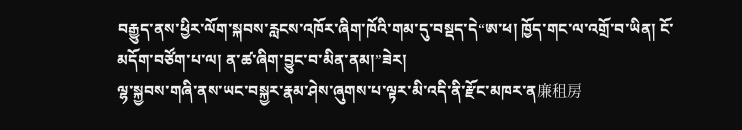བརྒྱུད་ནས་ཕྱིར་ལོག་སྐབས་རླངས་འཁོར་ཞིག་ཁོའི་གམ་དུ་བསྡད་དེ“ཨ་ཕ། ཁྱོད་གང་ལ་འགྲོ་བ་ཡིན། ངོ་མདོག་བཙོག་པ་ལ། ན་ཚ་ཞིག་བྱུང་བ་མིན་ནམ།”ཟེར།
ལྷ་སྐྱབས་གཞི་ནས་ཡང་བསྐྱར་རྣམ་ཤེས་ཞུགས་པ་ལྟར་མི་འདི་ནི་རྫོང་མཁར་ན廉租房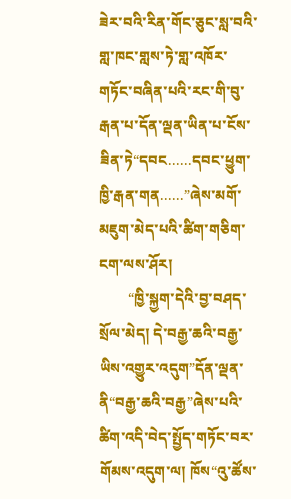ཟེར་བའི་རིན་གོང་ཅུང་སླ་བའི་གླ་ཁང་གླས་ཏེ་གླ་འཁོར་གཏོང་བཞིན་པའི་རང་གི་བུ་རྒན་པ་དོན་ལྡན་ཡིན་པ་ངོས་ཟིན་ཏེ“དབང......དབང་ཕྱུག་ཁྱི་རྒན་གན......”ཞེས་མགོ་མཇུག་མེད་པའི་ཚིག་གཅིག་ངག་ལས་ཤོར།
        “ཁྱི་སྐྱག་དེའི་བྱ་བཤད་སྲོལ་མེད། དེ་བརྒྱ་ཆའི་བརྒྱ་ཡིས་འགྱུར་འདུག”དོན་ལྡན་ནི“བརྒྱ་ཆའི་བརྒྱ”ཞེས་པའི་ཚིག་འདི་བེད་སྤྱོད་གཏོང་བར་གོམས་འདུག་ལ། ཁོས“འུ་ཚོས་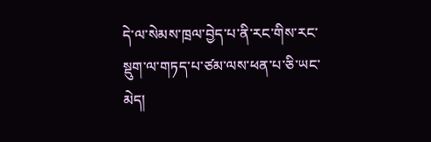དེ་ལ་སེམས་ཁྲལ་བྱེད་པ་ནི་རང་གིས་རང་སྡུག་ལ་གཏད་པ་ཙམ་ལས་ཕན་པ་ཅི་ཡང་མེད།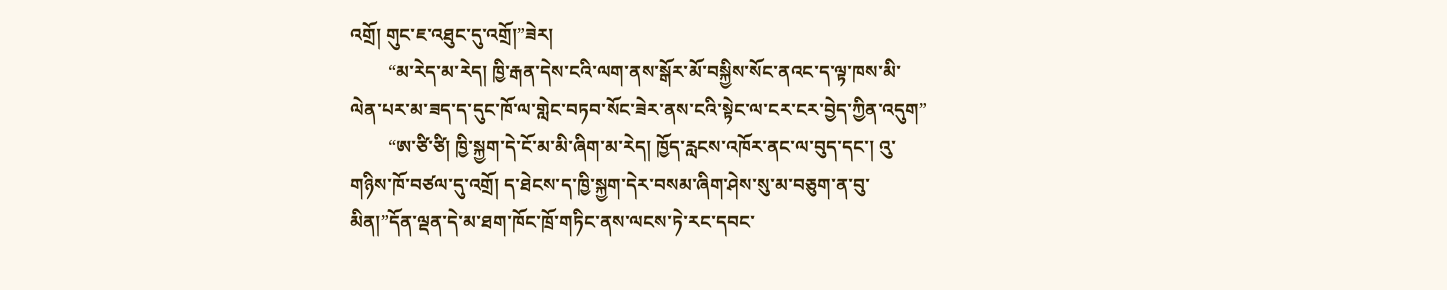འགྲོ། གུང་ཇ་འཐུང་དུ་འགྲོ།”ཟེར།
        “མ་རེད་མ་རེད། ཁྱི་རྒན་དེས་ངའི་ལག་ནས་སྒོར་མོ་བསྐྱིས་སོང་ནའང་ད་ལྟ་ཁས་མི་ལེན་པར་མ་ཟད་ད་དུང་ཁོ་ལ་གླེང་བཏབ་སོང་ཟེར་ནས་ངའི་སྟེང་ལ་ངར་ངར་བྱེད་ཀྱིན་འདུག”
        “ཨ་ཙི་ཙི། ཁྱི་སྐྱག་དེ་ངོ་མ་མི་ཞིག་མ་རེད། ཁྱོད་རླངས་འཁོར་ནང་ལ་བུད་དང་། འུ་གཉིས་ཁོ་བཙལ་དུ་འགྲོ། ད་ཐེངས་ད་ཁྱི་སྐྱག་དེར་བསམ་ཞིག་ཤེས་སུ་མ་བཅུག་ན་བུ་མིན།”དོན་ལྡན་དེ་མ་ཐག་ཁོང་ཁྲོ་གཏིང་ནས་ལངས་ཏེ་རང་དབང་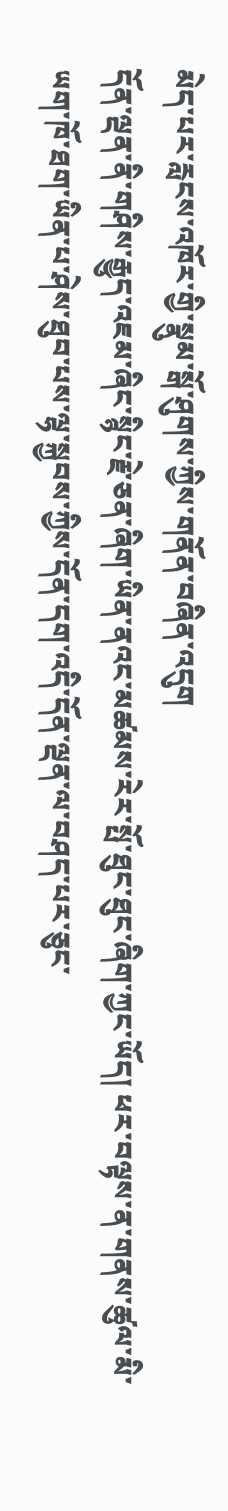མེད་པར་རླངས་འཁོར་གྱི་སྣུམ་སྒོ་ཤུགས་ཀྱིས་གནོན་བཞིན་འདུག
དོན་ལྡན་ནི་གཤིས་རྒྱུད་འཇམ་ཞིང་སྙིང་རྗེ་ཅན་ཞིག་ཡིན་ནའང་མཚམས་རེར་སྤོ་ཐུང་ཐུང་ཞིག་ཀྱང་ཡོད། ཕར་བལྟས་ན་གནས་ཚུལ་མི་ཡག་ཁོ་ཐག་ཡིན་པ་ཤེས་ཐུབ་པས་ལྷ་སྐྱབས་ཀྱིས་དོན་དག་འདི་དོན་ལྡན་ལ་བཤད་པར་ཅུང་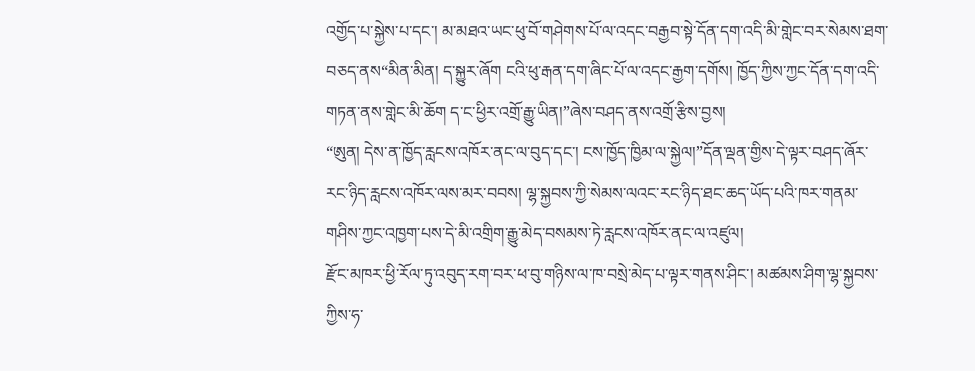འགྱོད་པ་སྐྱེས་པ་དང་། མ་མཐའ་ཡང་ཕུ་བོ་གཤེགས་པོ་ལ་འདང་བརྒྱབ་སྟེ་དོན་དག་འདི་མི་གླེང་བར་སེམས་ཐག་བཅད་ནས“མིན་མིན། ད་སྐྱུར་ཞོག ངའི་ཕུ་རྒན་དག་ཞིང་པོ་ལ་འདང་རྒྱག་དགོས། ཁྱོད་ཀྱིས་ཀྱང་དོན་དག་འདི་གཏན་ནས་གླེང་མི་ཆོག ད་ང་ཕྱིར་འགྲོ་རྒྱུ་ཡིན།”ཞེས་བཤད་ནས་འགྲོ་རྩིས་བྱས།
“ཨུན། དེས་ན་ཁྱོད་རླངས་འཁོར་ནང་ལ་བུད་དང་། ངས་ཁྱོད་ཁྱིམ་ལ་སྐྱེལ།”དོན་ལྡན་གྱིས་དེ་ལྟར་བཤད་ཞོར་རང་ཉིད་རླངས་འཁོར་ལས་མར་བབས། ལྷ་སྐྱབས་ཀྱི་སེམས་ལའང་རང་ཉིད་ཐང་ཆད་ཡོད་པའི་ཁར་གནམ་གཤིས་ཀྱང་འཁྱག་པས་དེ་མི་འགྲིག་རྒྱུ་མེད་བསམས་ཏེ་རླངས་འཁོར་ནང་ལ་འཛུལ།
རྫོང་མཁར་ཕྱི་རོལ་ཏུ་འབུད་རག་བར་ཕ་བུ་གཉིས་ལ་ཁ་བསྲེ་མེད་པ་ལྟར་གནས་ཤིང་། མཚམས་ཤིག་ལྷ་སྐྱབས་ཀྱིས་ཧ་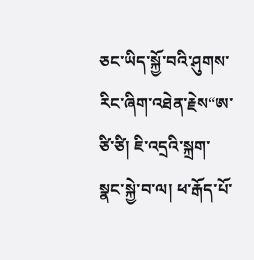ཅང་ཡིད་སྐྱོ་བའི་ཤུགས་རིང་ཞིག་འཐེན་རྗེས“ཨ་ཙི་ཙི། ཇི་འདྲའི་སྐྲག་སྣང་སྐྱེ་བ་ལ། ཕ་རྒོད་པོ་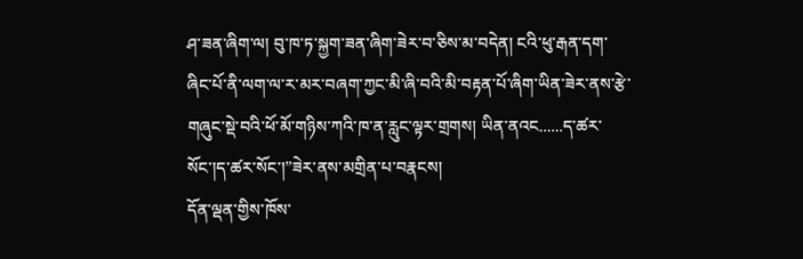ཤ་ཟན་ཞིག་ལ། བུ་ཁ་ཏ་སྐྱག་ཟན་ཞིག་ཟེར་བ་ཅིས་མ་བདེན། ངའི་ཕུ་རྒན་དག་ཞིང་པོ་ནི་ལག་ལ་ར་མར་བཞག་ཀྱང་མི་ཞི་བའི་མི་བརྟན་པོ་ཞིག་ཡིན་ཟེར་ནས་རྩེ་གཞུང་སྡེ་བའི་ཕོ་མོ་གཉིས་ཀའི་ཁ་ན་རླུང་ལྟར་གྲགས། ཡིན་ནའང......ད་ཚར་སོང་།ད་ཚར་སོང་།”ཟེར་ནས་མགྲིན་པ་བརྣངས།
དོན་ལྡན་གྱིས་ཁོས་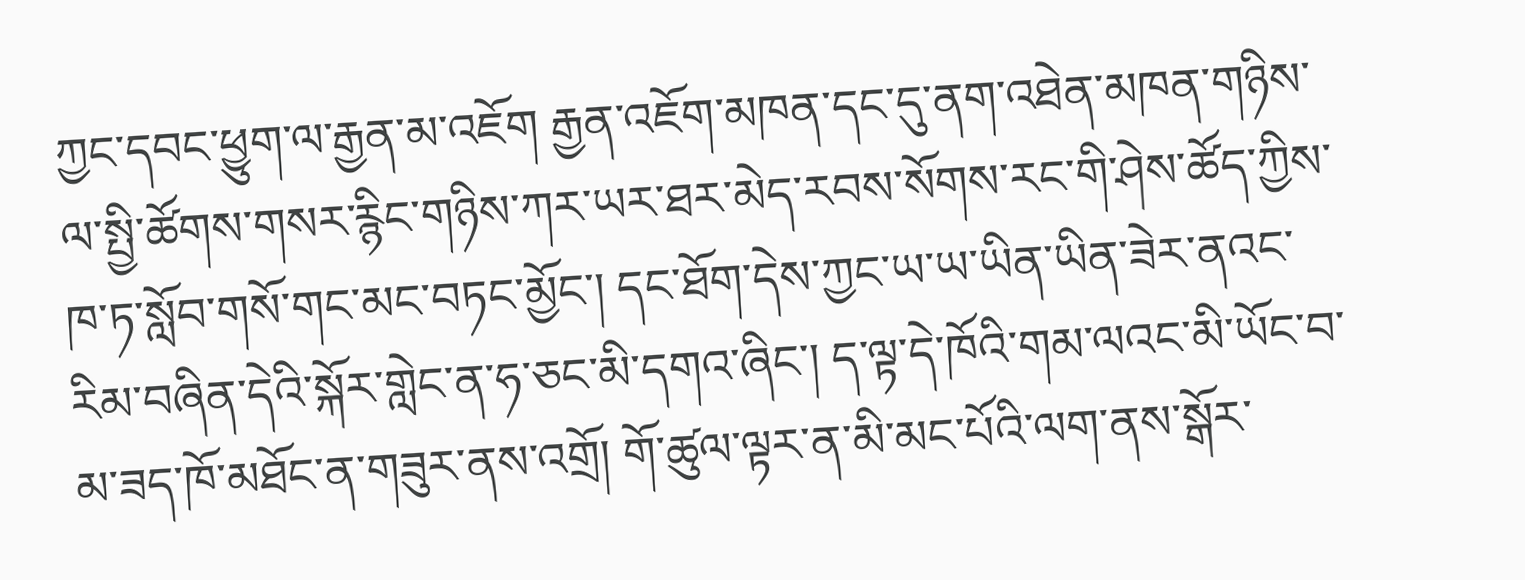ཀྱང་དབང་ཕྱུག་ལ་རྒྱན་མ་འཇོག རྒྱན་འཇོག་མཁན་དང་དུ་ནག་འཐེན་མཁན་གཉིས་ལ་སྤྱི་ཚོགས་གསར་རྙིང་གཉིས་ཀར་ཡར་ཐར་མེད་རབས་སོགས་རང་གི་ཤེས་ཚོད་ཀྱིས་ཁ་ཏ་སློབ་གསོ་གང་མང་བཏང་མྱོང་། དང་ཐོག་དེས་ཀྱང་ཡ་ཡ་ཡིན་ཡིན་ཟེར་ནའང་རིམ་བཞིན་དེའི་སྐོར་གླེང་ན་ཧ་ཅང་མི་དགའ་ཞིང་། ད་ལྟ་དེ་ཁོའི་གམ་ལའང་མི་ཡོང་བ་མ་ཟད་ཁོ་མཐོང་ན་གཟུར་ནས་འགྲོ། གོ་ཚུལ་ལྟར་ན་མི་མང་པོའི་ལག་ནས་སྒོར་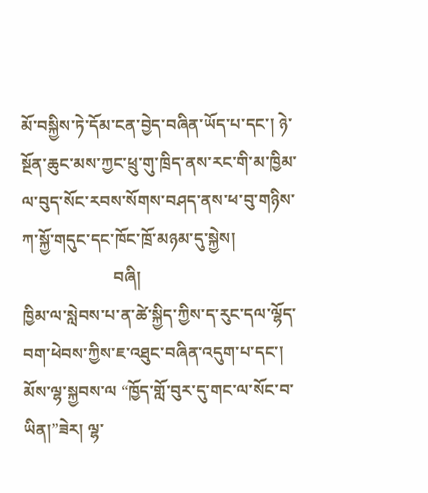མོ་བསྐྱིས་ཏེ་དོམ་ངན་བྱེད་བཞིན་ཡོད་པ་དང་། ཉེ་སྔོན་ཆུང་མས་ཀྱང་ཕྲུ་གུ་ཁྲིད་ནས་རང་གི་མ་ཁྱིམ་ལ་བུད་སོང་རབས་སོགས་བཤད་ནས་ཕ་བུ་གཉིས་ཀ་སྐྱོ་གདུང་དང་ཁོང་ཁྲོ་མཉམ་དུ་སྐྱེས།
                      བཞི།
ཁྱིམ་ལ་སླེབས་པ་ན་ཚེ་སྐྱིད་ཀྱིས་ད་རུང་དལ་ལྷོད་བག་ཕེབས་ཀྱིས་ཇ་འཐུང་བཞིན་འདུག་པ་དང་། མོས་ལྷ་སྐྱབས་ལ “ཁྱོད་གློ་བུར་དུ་གང་ལ་སོང་བ་ཡིན།”ཟེར། ལྷ་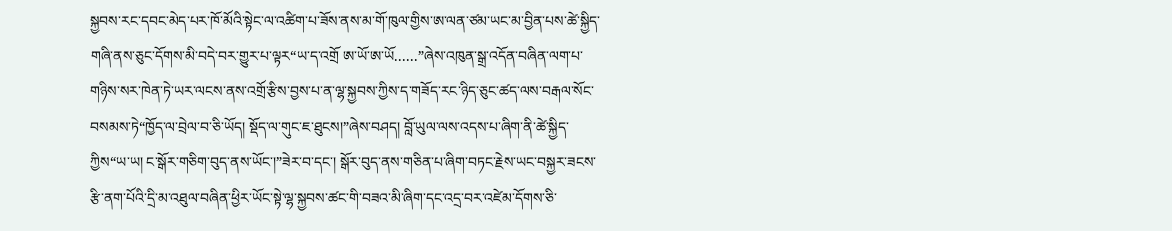སྐྱབས་རང་དབང་མེད་པར་ཁོ་མོའི་སྟེང་ལ་འཚིག་པ་ཟོས་ནས་མ་གོ་ཁུལ་གྱིས་ཨ་ལན་ཙམ་ཡང་མ་བྱིན་པས་ཚེ་སྐྱིད་གཞི་ནས་ཅུང་དོགས་མི་བདེ་བར་གྱུར་པ་ལྟར“ཡ་ད་འགྲོ ཨ་ཡོ་ཨ་ཡོ......”ཞེས་འཁུན་སྒྲ་འདོན་བཞིན་ལག་པ་གཉིས་སར་ཁེན་ཏེ་ཡར་ལངས་ནས་འགྲོ་རྩིས་བྱས་པ་ན་ལྷ་སྐྱབས་ཀྱིས་ད་གཟོད་རང་ཉིད་ཅུང་ཚད་ལས་བརྒལ་སོང་བསམས་ཏེ“ཁྱོད་ལ་བྲེལ་བ་ཅི་ཡོད། སྡོད་ལ་གུང་ཇ་ཐུངས།”ཞེས་བཤད། བློ་ཡུལ་ལས་འདས་པ་ཞིག་ནི་ཚེ་སྐྱིད་ཀྱིས“ཡ་ཡ། ང་སྒོར་གཅིག་བུད་ནས་ཡོང་།”ཟེར་བ་དང་། སྒོར་བུད་ནས་གཅིན་པ་ཞིག་བཏང་རྗེས་ཡང་བསྐྱར་ཟངས་རྩི་ནག་པོའི་དྲི་མ་འཐུལ་བཞིན་ཕྱིར་ཡོང་སྟེ་ལྷ་སྐྱབས་ཚང་གི་བཟའ་མི་ཞིག་དང་འདྲ་བར་འཛེམ་དོགས་ཅི་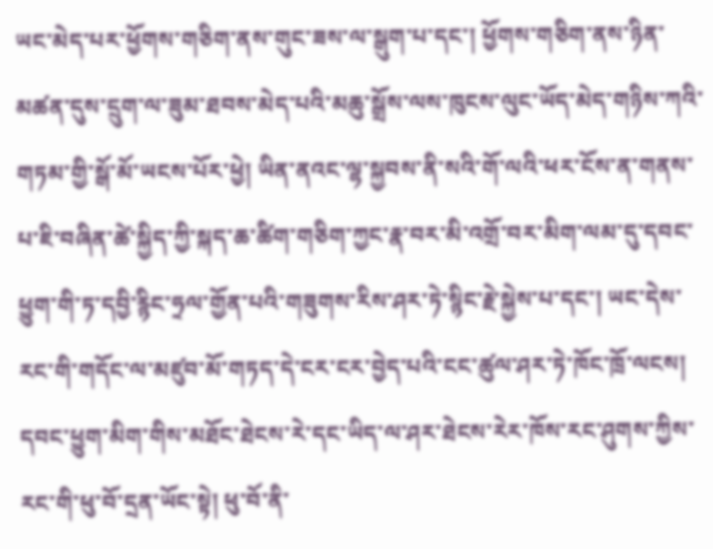ཡང་མེད་པར་ཕྱོགས་གཅིག་ནས་གུང་ཟས་ལ་སྒུག་པ་དང་། ཕྱོགས་གཅིག་ནས་ཉིན་མཚན་དུས་དྲུག་ལ་ཟུམ་ཐབས་མེད་པའི་མཆུ་སྒྲོས་ལས་ཁུངས་ལུང་ཡོད་མེད་གཉིས་ཀའི་གཏམ་གྱི་སྒོ་མོ་ཡངས་པོར་ཕྱེ། ཡིན་ནའང་ལྷ་སྐྱབས་ནི་སའི་གོ་ལའི་ཕར་ངོས་ན་གནས་པ་ཇི་བཞིན་ཚེ་སྐྱིད་ཀྱི་སྐད་ཆ་ཚིག་གཅིག་ཀྱང་རྣ་བར་མི་འགྲོ་བར་མིག་ལམ་དུ་དབང་ཕྱུག་གི་ཏ་དབྱི་རྙིང་ཧྲལ་གྱོན་པའི་གཟུགས་རིས་ཤར་ཏེ་སྙིང་རྗེ་སྐྱེས་པ་དང་། ཡང་དེས་རང་གི་གདོང་ལ་མཛུབ་མོ་གཏད་དེ་ངར་ངར་བྱེད་པའི་ངང་ཚུལ་ཤར་ཏེ་ཁོང་ཁྲོ་ལངས། དབང་ཕྱུག་མིག་གིས་མཐོང་ཐེངས་རེ་དང་ཡིད་ལ་ཤར་ཐེངས་རེར་ཁོས་རང་ཤུགས་ཀྱིས་རང་གི་ཕུ་བོ་དྲན་ཡོང་སྟེ། ཕུ་བོ་ནི་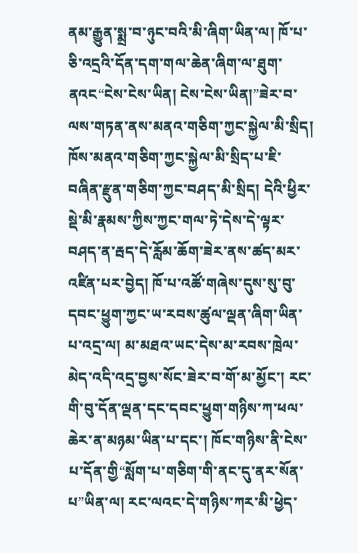ནམ་རྒྱུན་སྨྲ་བ་ཉུང་བའི་མི་ཞིག་ཡིན་ལ། ཁོ་པ་ཅི་འདྲའི་དོན་དག་གལ་ཆེན་ཞིག་ལ་ཐུག་ནའང“ངེས་ངེས་ཡིན། ངེས་ངེས་ཡིན།”ཟེར་བ་ལས་གཏན་ནས་མནའ་གཅིག་ཀྱང་སྐྱེལ་མི་སྲིད། ཁོས་མནའ་གཅིག་ཀྱང་སྐྱེལ་མི་སྲིད་པ་ཇི་བཞིན་རྫུན་གཅིག་ཀྱང་བཤད་མི་སྲིད། དེའི་ཕྱིར་སྡེ་མི་རྣམས་ཀྱིས་ཀྱང་གལ་ཏེ་དེས་དེ་ལྟར་བཤད་ན་རྦད་དེ་རློམ་ཆོག་ཟེར་ནས་ཚད་མར་འཛིན་པར་བྱེད། ཁོ་པ་འཚོ་གཞེས་དུས་སུ་བུ་དབང་ཕྱུག་ཀྱང་ཡ་རབས་ཚུལ་ལྡན་ཞིག་ཡིན་པ་འདྲ་ལ། མ་མཐའ་ཡང་དེས་མ་རབས་ཁྲེལ་མེད་འདི་འདྲ་བྱས་སོང་ཟེར་བ་གོ་མ་མྱོང་། རང་གི་བུ་དོན་ལྡན་དང་དབང་ཕྱུག་གཉིས་ཀ་ཕལ་ཆེར་ན་མཉམ་ཡིན་པ་དང་། ཁོང་གཉིས་ནི་ངེས་པ་དོན་གྱི“སློག་པ་གཅིག་གི་ནང་དུ་ནར་སོན་པ”ཡིན་ལ། རང་ལའང་དེ་གཉིས་ཀར་མི་ཕྱེད་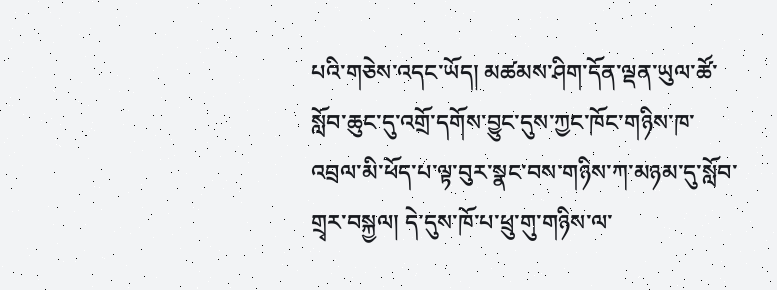པའི་གཅེས་འདང་ཡོད། མཚམས་ཤིག་དོན་ལྡན་ཡུལ་ཚོ་སློབ་ཆུང་དུ་འགྲོ་དགོས་བྱུང་དུས་ཀྱང་ཁོང་གཉིས་ཁ་འབྲལ་མི་ཕོད་པ་ལྟ་བུར་སྣང་བས་གཉིས་ཀ་མཉམ་དུ་སློབ་གྲྭར་བསྐྱལ། དེ་དུས་ཁོ་པ་ཕྲུ་གུ་གཉིས་ལ་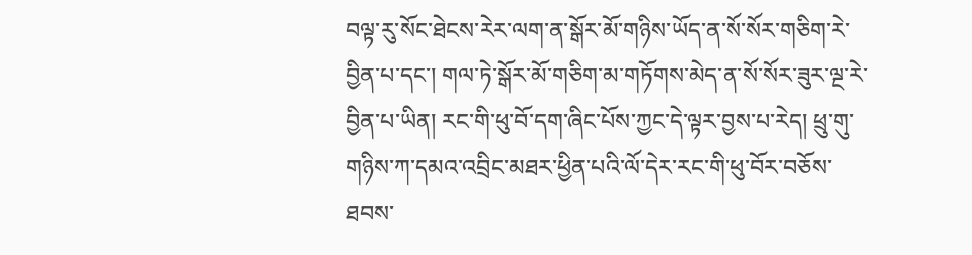བལྟ་རུ་སོང་ཐེངས་རེར་ལག་ན་སྒོར་མོ་གཉིས་ཡོད་ན་སོ་སོར་གཅིག་རེ་བྱིན་པ་དང་། གལ་ཏེ་སྒོར་མོ་གཅིག་མ་གཏོགས་མེད་ན་སོ་སོར་ཟུར་ལྔ་རེ་བྱིན་པ་ཡིན། རང་གི་ཕུ་བོ་དག་ཞིང་པོས་ཀྱང་དེ་ལྟར་བྱས་པ་རེད། ཕྲུ་གུ་གཉིས་ཀ་དམའ་འབྲིང་མཐར་ཕྱིན་པའི་ལོ་དེར་རང་གི་ཕུ་བོར་བཅོས་ཐབས་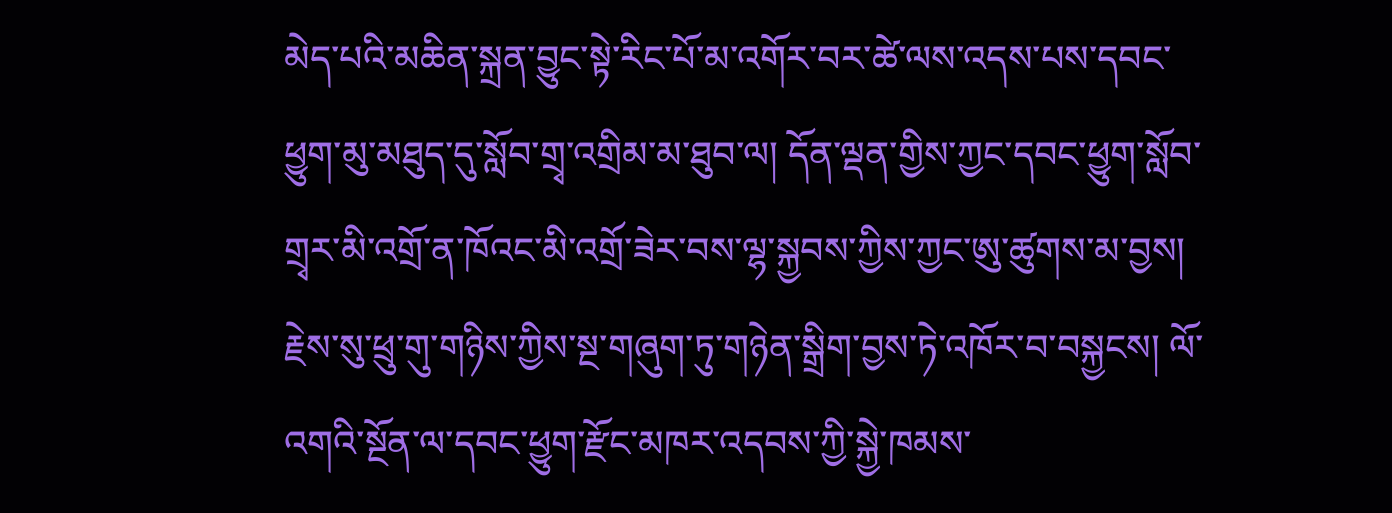མེད་པའི་མཆིན་སྐྲན་བྱུང་སྟེ་རིང་པོ་མ་འགོར་བར་ཚེ་ལས་འདས་པས་དབང་ཕྱུག་མུ་མཐུད་དུ་སློབ་གྲྭ་འགྲིམ་མ་ཐུབ་ལ། དོན་ལྡན་གྱིས་ཀྱང་དབང་ཕྱུག་སློབ་གྲྭར་མི་འགྲོ་ན་ཁོའང་མི་འགྲོ་ཟེར་བས་ལྷ་སྐྱབས་ཀྱིས་ཀྱང་ཨུ་ཚུགས་མ་བྱས། རྗེས་སུ་ཕྲུ་གུ་གཉིས་ཀྱིས་སྔ་གཞུག་ཏུ་གཉེན་སྒྲིག་བྱས་ཏེ་འཁོར་བ་བསྐྱངས། ལོ་འགའི་སྔོན་ལ་དབང་ཕྱུག་རྫོང་མཁར་འདབས་ཀྱི་སྐྱེ་ཁམས་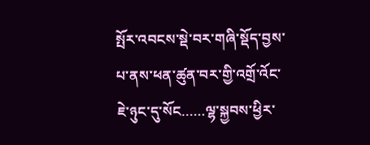སྤོར་འབངས་སྡེ་བར་གཞི་སྡོད་བྱས་པ་ནས་ཕན་ཚུན་བར་གྱི་འགྲོ་འོང་ཇེ་ཉུང་དུ་སོང......ལྷ་སྐྱབས་ཕྱིར་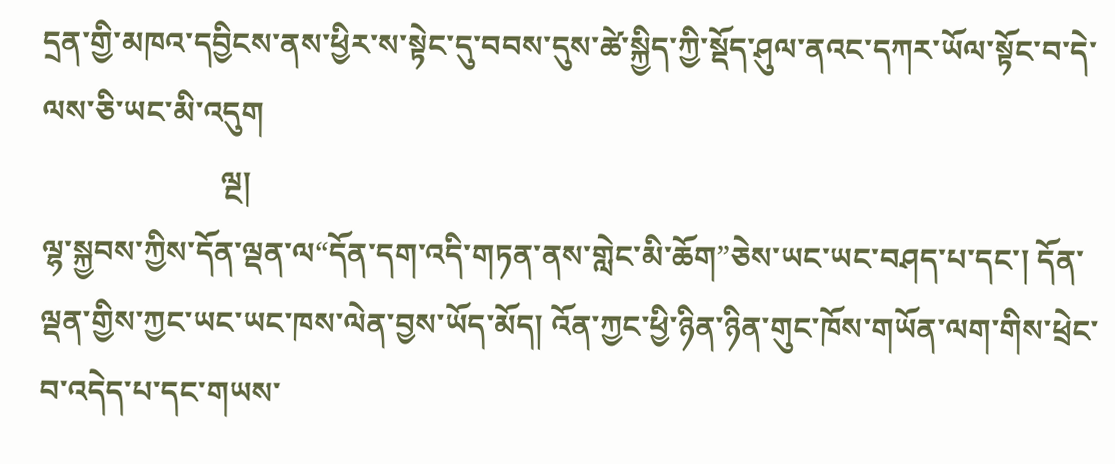དྲན་གྱི་མཁའ་དབྱིངས་ནས་ཕྱིར་ས་སྟེང་དུ་བབས་དུས་ཚེ་སྐྱིད་ཀྱི་སྡོད་ཤུལ་ནའང་དཀར་ཡོལ་སྟོང་བ་དེ་ལས་ཅི་ཡང་མི་འདུག
                       ལྔ།
ལྷ་སྐྱབས་ཀྱིས་དོན་ལྡན་ལ“དོན་དག་འདི་གཏན་ནས་གླེང་མི་ཆོག”ཅེས་ཡང་ཡང་བཤད་པ་དང་། དོན་ལྡན་གྱིས་ཀྱང་ཡང་ཡང་ཁས་ལེན་བྱས་ཡོད་མོད། འོན་ཀྱང་ཕྱི་ཉིན་ཉིན་གུང་ཁོས་གཡོན་ལག་གིས་ཕྲེང་བ་འདེད་པ་དང་གཡས་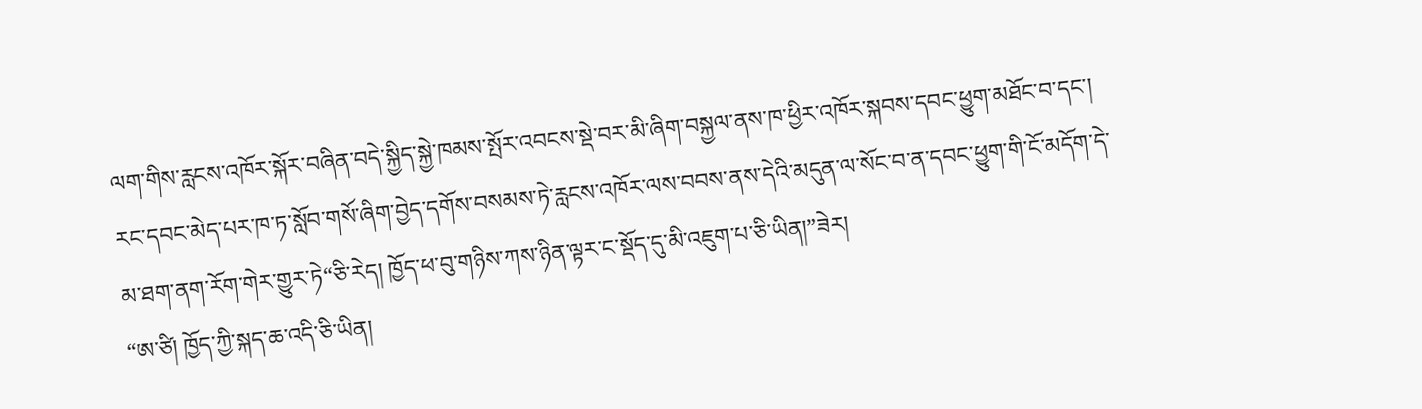ལག་གིས་རླངས་འཁོར་སྐོར་བཞིན་བདེ་སྐྱིད་སྐྱེ་ཁམས་སྤོར་འབངས་སྡེ་བར་མི་ཞིག་བསྐྱལ་ནས་ཁ་ཕྱིར་འཁོར་སྐབས་དབང་ཕྱུག་མཐོང་བ་དང་། རང་དབང་མེད་པར་ཁ་ཏ་སློབ་གསོ་ཞིག་བྱེད་དགོས་བསམས་ཏེ་རླངས་འཁོར་ལས་བབས་ནས་དེའི་མདུན་ལ་སོང་བ་ན་དབང་ཕྱུག་གི་ངོ་མདོག་དེ་མ་ཐག་ནག་རོག་གེར་གྱུར་ཏེ“ཅི་རེད། ཁྱོད་ཕ་བུ་གཉིས་ཀས་ཉིན་ལྟར་ང་སྡོད་དུ་མི་འཇུག་པ་ཅི་ཡིན།”ཟེར།
“ཨ་ཙི། ཁྱོད་ཀྱི་སྐད་ཆ་འདི་ཅི་ཡིན།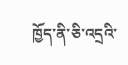ཁྱོད་ནི་ཅི་འདྲའི་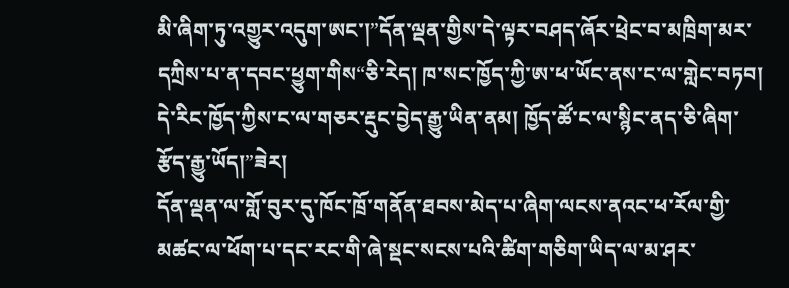མི་ཞིག་ཏུ་འགྱུར་འདུག་ཨང་།”དོན་ལྡན་གྱིས་དེ་ལྟར་བཤད་ཞོར་ཕྲེང་བ་མཁྲིག་མར་དཀྲིས་པ་ན་དབང་ཕྱུག་གིས“ཅི་རེད། ཁ་སང་ཁྱོད་ཀྱི་ཨ་ཕ་ཡོང་ནས་ང་ལ་གླེང་བཏབ། དེ་རིང་ཁྱོད་ཀྱིས་ང་ལ་གཅར་རྡུང་བྱེད་རྒྱུ་ཡིན་ནམ། ཁྱོད་ཚོ་ང་ལ་སྙིང་ནད་ཅི་ཞིག་རྩོད་རྒྱུ་ཡོད།”ཟེར།
དོན་ལྡན་ལ་གློ་བུར་དུ་ཁོང་ཁྲོ་གནོན་ཐབས་མེད་པ་ཞིག་ལངས་ནའང་ཕ་རོལ་གྱི་མཚང་ལ་ཕོག་པ་དང་རང་གི་ཞེ་སྡང་སངས་པའི་ཚིག་གཅིག་ཡིད་ལ་མ་ཤར་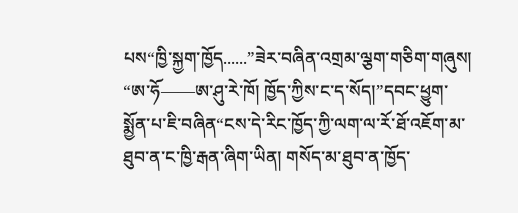པས“ཁྱི་སྐྱག་ཁྱོད......”ཟེར་བཞིན་འགྲམ་ལྕག་གཅིག་གཞུས།
“ཨ་ཧོ——ཨ་ཤུ་རེ་ཁོ། ཁྱོད་ཀྱིས་ང་ད་སོད།”དབང་ཕྱུག་སྨྱོན་པ་ཇི་བཞིན“ངས་དེ་རིང་ཁྱོད་ཀྱི་ལག་ལ་རོ་ཐོ་འཇོག་མ་ཐུབ་ན་ང་ཁྱི་རྒན་ཞིག་ཡིན། གསོད་མ་ཐུབ་ན་ཁྱོད་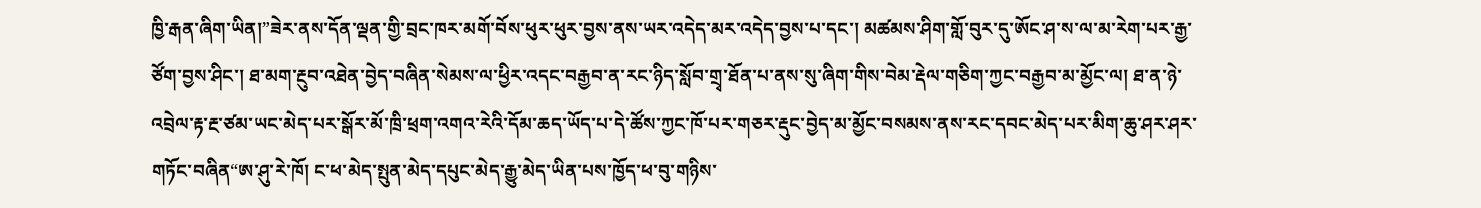ཁྱི་རྒན་ཞིག་ཡིན།”ཟེར་ནས་དོན་ལྡན་གྱི་བྲང་ཁར་མགོ་བོས་ཕུར་ཕུར་བྱས་ནས་ཡར་འདེད་མར་འདེད་བྱས་པ་དང་། མཚམས་ཤིག་གློ་བུར་དུ་ཨོང་ཤ་ས་ལ་མ་རེག་པར་རྒྱ་ཙོག་བྱས་ཤིང་། ཐ་མག་རྔུབ་འཐེན་བྱེད་བཞིན་སེམས་ལ་ཕྱིར་འདང་བརྒྱབ་ན་རང་ཉིད་སློབ་གྲྭ་ཐོན་པ་ནས་སུ་ཞིག་གིས་བེམ་རྡེལ་གཅིག་ཀྱང་བརྒྱབ་མ་མྱོང་ལ། ཐ་ན་ཉེ་འབྲེལ་རྟ་རྔ་ཙམ་ཡང་མེད་པར་སྒོར་མོ་ཁྲི་ཕྲག་འགའ་རེའི་དོམ་ཆད་ཡོད་པ་དེ་ཚོས་ཀྱང་ཁོ་པར་གཅར་རྡུང་བྱེད་མ་མྱོང་བསམས་ནས་རང་དབང་མེད་པར་མིག་ཆུ་ཤར་ཤར་གཏོང་བཞིན“ཨ་ཤུ་རེ་ཁོ། ང་ཕ་མེད་སྤུན་མེད་དཔུང་མེད་རྒྱུ་མེད་ཡིན་པས་ཁྱོད་ཕ་བུ་གཉིས་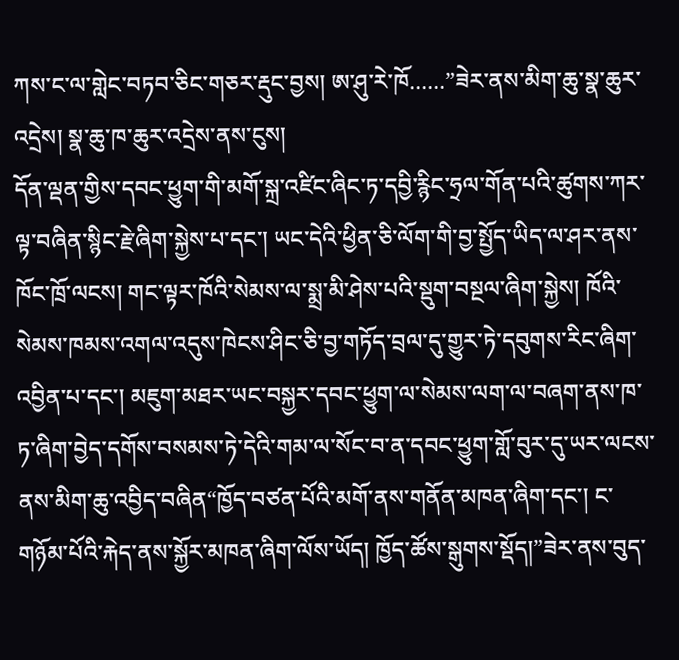ཀས་ང་ལ་གླེང་བཏབ་ཅིང་གཅར་རྡུང་བྱས། ཨ་ཤུ་རེ་ཁོ......”ཟེར་ནས་མིག་ཆུ་སྣ་ཆུར་འདྲེས། སྣ་ཆུ་ཁ་ཆུར་འདྲེས་ནས་ངུས།
དོན་ལྡན་གྱིས་དབང་ཕྱུག་གི་མགོ་སྐྲ་འཛིང་ཞིང་ཏ་དབྱི་རྙིང་ཧྲལ་གོན་པའི་ཚུགས་ཀར་ལྟ་བཞིན་སྙིང་རྗེ་ཞིག་སྐྱེས་པ་དང་། ཡང་དེའི་ཕྱིན་ཅི་ལོག་གི་བྱ་སྤྱོད་ཡིད་ལ་ཤར་ནས་ཁོང་ཁྲོ་ལངས། གང་ལྟར་ཁོའི་སེམས་ལ་སྨྲ་མི་ཤེས་པའི་སྡུག་བསྔལ་ཞིག་སྐྱེས། ཁོའི་སེམས་ཁམས་འགལ་འདུས་ཁེངས་ཤིང་ཅི་བྱ་གཏོད་བྲལ་དུ་གྱུར་ཏེ་དབུགས་རིང་ཞིག་འབྱིན་པ་དང་། མཇུག་མཐར་ཡང་བསྐྱར་དབང་ཕྱུག་ལ་སེམས་ལག་ལ་བཞག་ནས་ཁ་ཏ་ཞིག་བྱེད་དགོས་བསམས་ཏེ་དེའི་གམ་ལ་སོང་བ་ན་དབང་ཕྱུག་གློ་བུར་དུ་ཡར་ལངས་ནས་མིག་ཆུ་འབྱིད་བཞིན“ཁྱོད་བཙན་པོའི་མགོ་ནས་གནོན་མཁན་ཞིག་དང་། ང་གཉོམ་པོའི་རྐེད་ནས་སྐྱོར་མཁན་ཞིག་ལོས་ཡོད། ཁྱོད་ཚོས་སྒུགས་སྡོད།”ཟེར་ནས་བུད་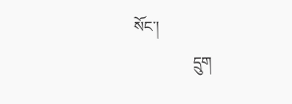སོང་།
               དྲུག